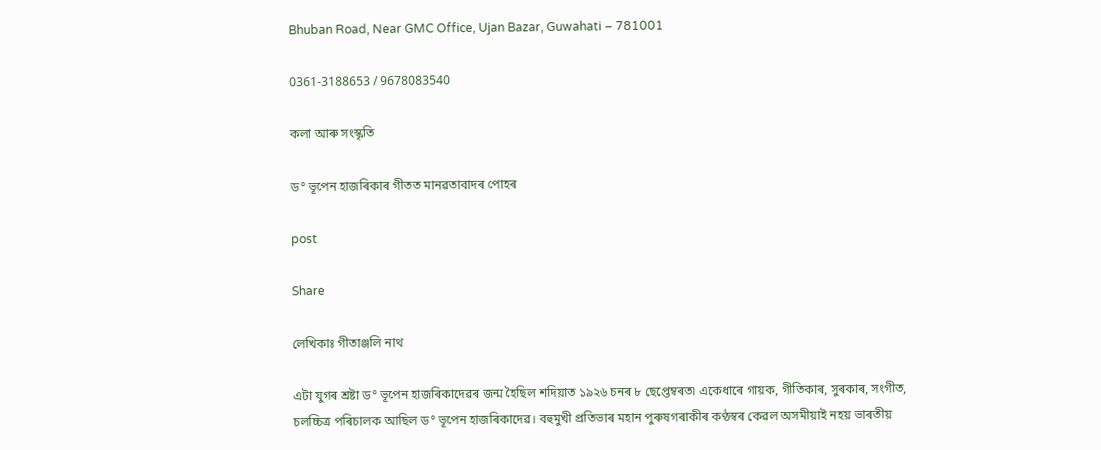Bhuban Road, Near GMC Office, Ujan Bazar, Guwahati – 781001

0361-3188653 / 9678083540

কলা আৰু সংস্কৃতি

ড° ভূপেন হাজৰিকাৰ গীতত মানৱতাবাদৰ পোহৰ

post

Share

লেখিকাঃ গীতাঞ্জলি নাথ

এটা যুগৰ শ্ৰষ্টা ড° ভূপেন হাজৰিকাদেৱৰ জন্ম হৈছিল শদিয়াত ১৯২৬ চনৰ ৮ ছেপ্তেম্বৰত৷ একেধাৰে গায়ক, গীতিকাৰ, সুৰকাৰ, সংগীত, চলচ্চিত্ৰ পৰিচালক আছিল ড° ভূপেন হাজৰিকাদেৱ। বহুমুখী প্ৰতিভাৰ মহান পুৰুষগৰাকীৰ কণ্ঠস্বৰ কেৱল অসমীয়াই নহয় ভাৰতীয়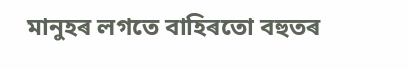মানুহৰ লগতে বাহিৰতো বহুতৰ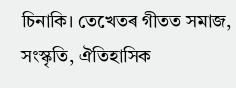চিনাকি। তেখেতৰ গীতত সমাজ, সংস্কৃতি, ঐতিহাসিক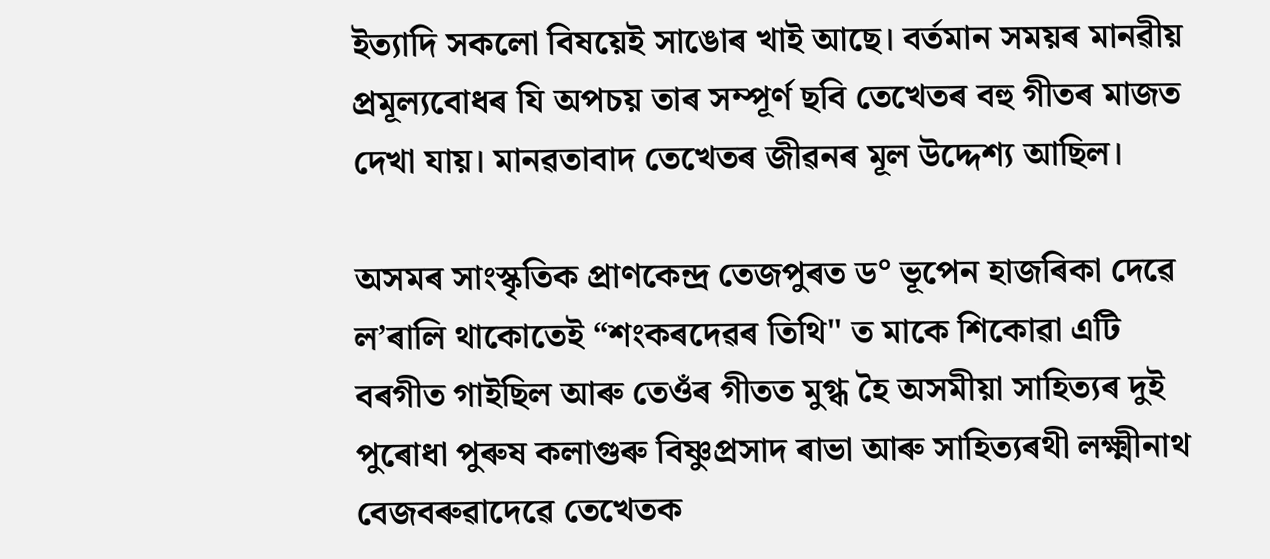ইত্যাদি সকলো বিষয়েই সাঙোৰ খাই আছে। বৰ্তমান সময়ৰ মানৱীয় প্ৰমূল্যবোধৰ যি অপচয় তাৰ সম্পূৰ্ণ ছবি তেখেতৰ বহু গীতৰ মাজত দেখা যায়। মানৱতাবাদ তেখেতৰ জীৱনৰ মূল উদ্দেশ্য আছিল।

অসমৰ সাংস্কৃতিক প্ৰাণকেন্দ্ৰ তেজপুৰত ড° ভূপেন হাজৰিকা দেৱে ল’ৰালি থাকোতেই “শংকৰদেৱৰ তিথি" ত মাকে শিকোৱা এটি বৰগীত গাইছিল আৰু তেওঁৰ গীতত মুগ্ধ হৈ অসমীয়া সাহিত্যৰ দুই পুৰোধা পুৰুষ কলাগুৰু বিষ্ণুপ্ৰসাদ ৰাভা আৰু সাহিত্যৰথী লক্ষ্মীনাথ বেজবৰুৱাদেৱে তেখেতক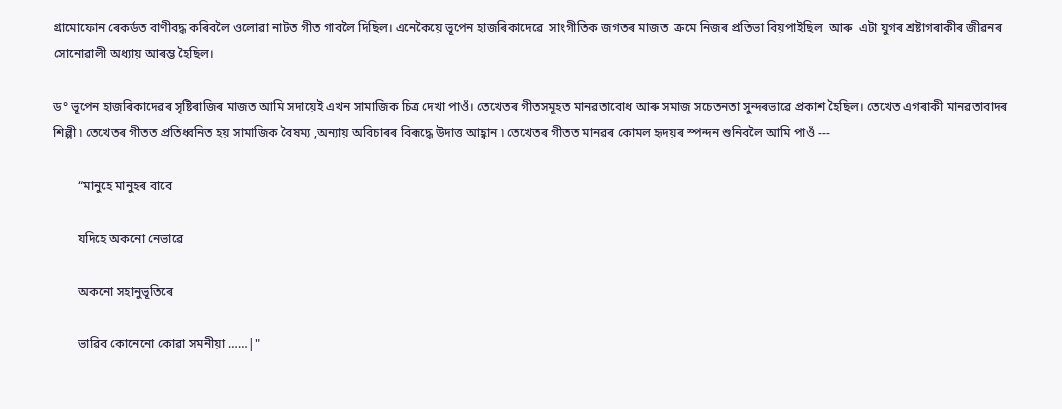গ্ৰামোফোন ৰেকৰ্ডত বাণীবদ্ধ কৰিবলৈ ওলোৱা নাটত গীত গাবলৈ দিছিল। এনেকৈয়ে ভূপেন হাজৰিকাদেৱে  সাংগীতিক জগতৰ মাজত  ক্ৰমে নিজৰ প্ৰতিভা বিয়পাইছিল  আৰু  এটা যুগৰ শ্ৰষ্টাগৰাকীৰ জীৱনৰ সোনোৱালী অধ্যায় আৰম্ভ হৈছিল।

ড° ভূপেন হাজৰিকাদেৱৰ সৃষ্টিৰাজিৰ মাজত আমি সদায়েই এখন সামাজিক চিত্ৰ দেখা পাওঁ। তেখেতৰ গীতসমূহত মানৱতাবোধ আৰু সমাজ সচেতনতা সুন্দৰভাৱে প্ৰকাশ হৈছিল। তেখেত এগৰাকী মানৱতাবাদৰ শিল্পী ৷ তেখেতৰ গীতত প্ৰতিধ্বনিত হয় সামাজিক বৈষম্য ,অন্যায় অবিচাৰৰ বিৰূদ্ধে উদাত্ত আহ্বান ৷ তেখেতৰ গীতত মানৱৰ কোমল হৃদয়ৰ স্পন্দন শুনিবলৈ আমি পাওঁ ---

        “মানুহে মানুহৰ বাবে

        যদিহে অকনো নেভাৱে

        অকনো সহানুভূতিৰে

        ভাৱিব কোনেনো কোৱা সমনীয়া ……|"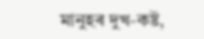মানুহৰ দুখ-কষ্ট,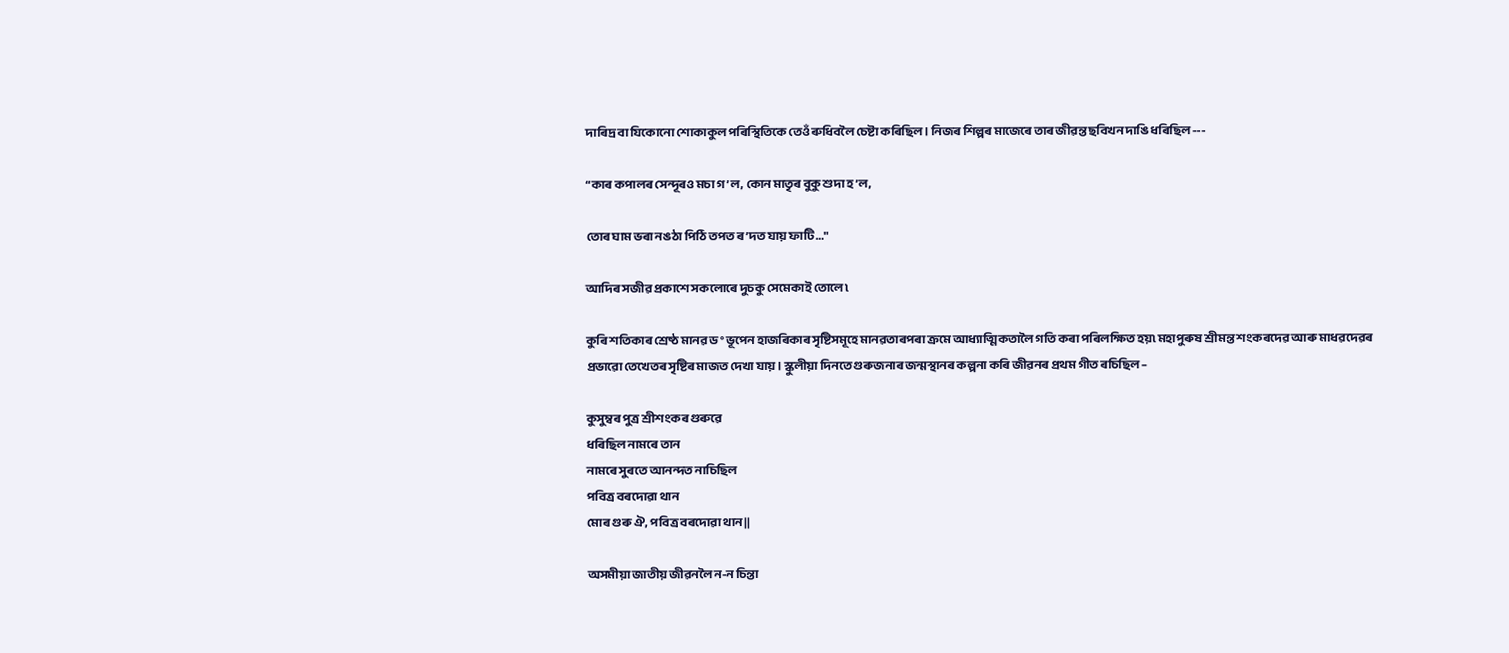দাৰিদ্ৰ বা যিকোনো শোকাকুল পৰিস্থিতিকে তেওঁ ৰুধিবলৈ চেষ্টা কৰিছিল। নিজৰ শিল্পৰ মাজেৰে তাৰ জীৱন্ত ছবিখন দাঙি ধৰিছিল ---

“কাৰ কপালৰ সেন্দূৰও মচা গ’ল, কোন মাতৃৰ বুকু শুদা হ’ল,

তোৰ ঘাম ভৰা নঙঠা পিঠি তপত ৰ’দত যায় ফাটি …"

আদিৰ সজীৱ প্ৰকাশে সকলোৰে দুচকু সেমেকাই তোলে ৷

কুৰি শতিকাৰ শ্ৰেষ্ঠ মানৱ ড° ভূপেন হাজৰিকাৰ সৃষ্টিসমূহে মানৱতাৰপৰা ক্ৰমে আধ্যাত্মিকতালৈ গতি কৰা পৰিলক্ষিত হয়৷ মহাপুৰুষ শ্ৰীমন্ত শংকৰদেৱ আৰু মাধৱদেৱৰ প্ৰভাৱো তেখেতৰ সৃষ্টিৰ মাজত দেখা যায়। স্কুলীয়া দিনতে গুৰুজনাৰ জন্মস্থানৰ কল্পনা কৰি জীৱনৰ প্ৰথম গীত ৰচিছিল –

কুসুম্বৰ পুত্ৰ শ্ৰীশংকৰ গুৰুৱে
ধৰিছিল নামৰে তান
নামৰে সুৰতে আনন্দত নাচিছিল
পবিত্ৰ বৰদোৱা থান
মোৰ গুৰু ঐ, পবিত্ৰ বৰদোৱা থান||

অসমীয়া জাতীয় জীৱনলৈ ন-ন চিন্তা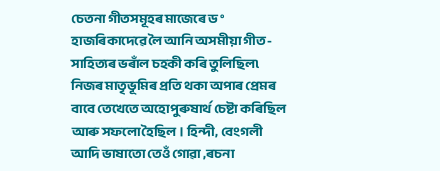চেতনা গীতসমূহৰ মাজেৰে ড° হাজৰিকাদেৱে লৈ আনি অসমীয়া গীত-সাহিত্যৰ ভৰাঁল চহকী কৰি তুলিছিল৷ নিজৰ মাতৃভূমিৰ প্ৰতি থকা অপাৰ প্ৰেমৰ বাবে তেখেতে অহোপুৰুষাৰ্থ চেষ্টা কৰিছিল আৰু সফলো হৈছিল। হিন্দী, বেংগলী  আদি ভাষাতো তেওঁ গোৱা ,ৰচনা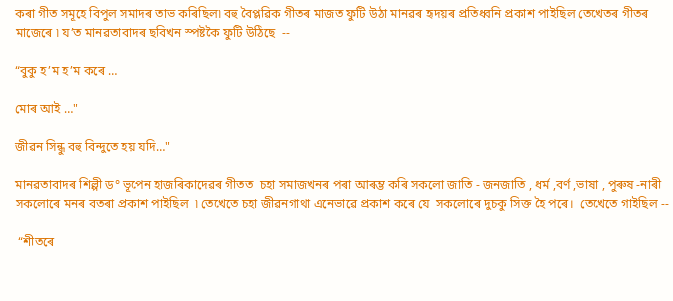কৰা গীত সমূহে বিপুল সমাদৰ তাভ কৰিছিল৷ বহু বৈপ্লৱিক গীতৰ মাজত ফুটি উঠা মানৱৰ হৃদয়ৰ প্ৰতিধ্বনি প্ৰকাশ পাইছিল তেখেতৰ গীতৰ মাজেৰে ৷ য’ত মানৱতাবাদৰ ছবিখন স্পষ্টকৈ ফুটি উঠিছে  --

“বুকু হ’ম হ’ম কৰে …

মোৰ আই …"

জীৱন সিন্ধু বহু বিন্দুতে হয় যদি…"

মানৱতাবাদৰ শিল্পী ড° ভূপেন হাজৰিকাদেৱৰ গীতত  চহা সমাজখনৰ পৰা আৰম্ভ কৰি সকলো জাতি - জনজাতি , ধৰ্ম ,বৰ্ণ ,ভাষা , পুৰুষ -নাৰী সকলোৰে মনৰ বতৰা প্ৰকাশ পাইছিল  ৷ তেখেতে চহা জীৱনগাথা এনেভাৱে প্ৰকাশ কৰে যে  সকলোৰে দুচকু সিক্ত হৈ পৰে।  তেখেতে গাইছিল --

 “শীতৰে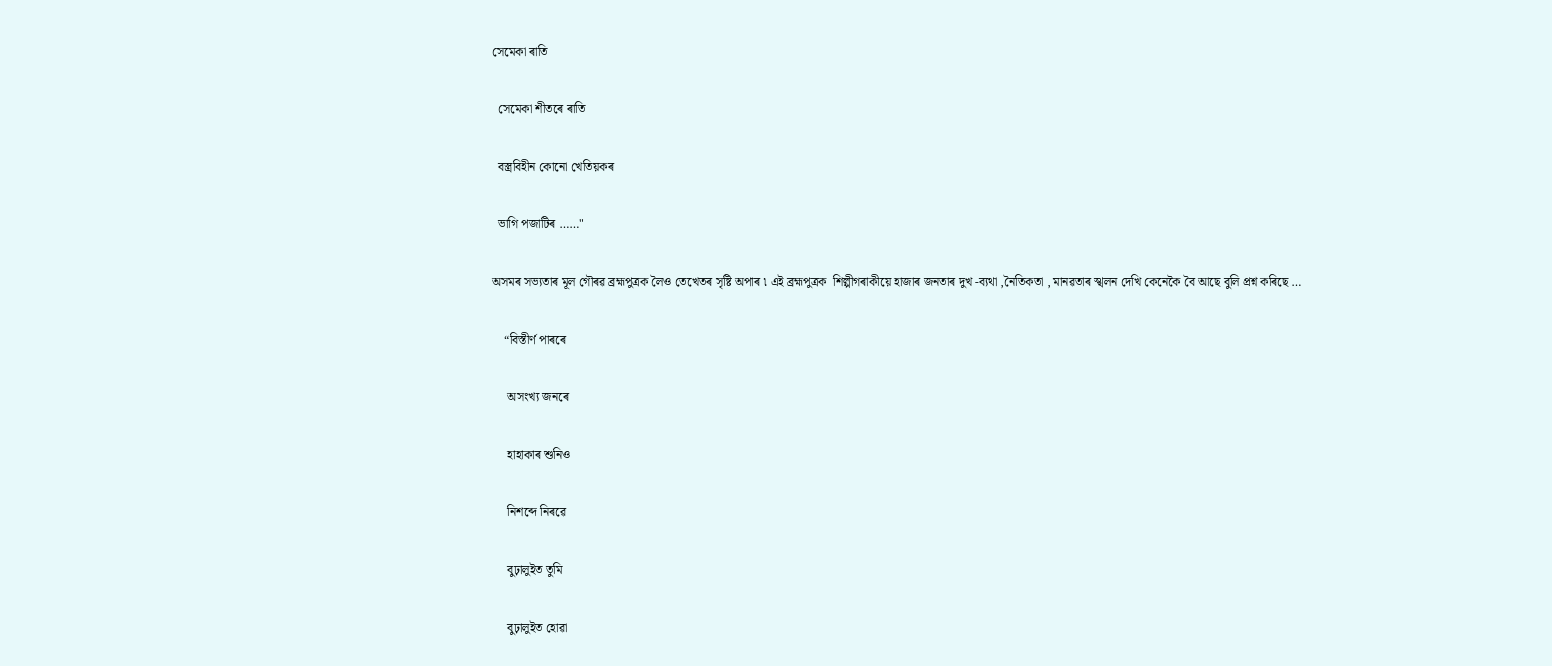সেমেকা ৰাতি

  সেমেকা শীতৰে ৰাতি

  বস্ত্ৰবিহীন কোনো খেতিয়কৰ

  ভাগি পজাটিৰ ……"

অসমৰ সভ্যতাৰ মূল গৌৰৱ ব্ৰহ্মপুত্ৰক লৈও তেখেতৰ সৃষ্টি অপাৰ ৷ এই ব্ৰহ্মপুত্ৰক  শিল্পীগৰাকীয়ে হাজাৰ জনতাৰ দুখ -ব্যথা ,নৈতিকতা , মানৱতাৰ স্খলন দেখি কেনেকৈ বৈ আছে বুলি প্ৰশ্ন কৰিছে …

    “বিস্তীৰ্ণ পাৰৰে

     অসংখ্য জনৰে

     হাহাকাৰ শুনিও

     নিশব্দে নিৰৱে

     বুঢ়ালুইত তুমি

     বুঢ়ালুইত হোৱা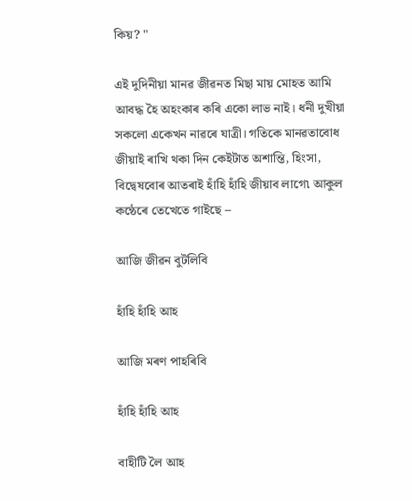কিয়? "

এই দুদিনীয়া মানৱ জীৱনত মিছা মায় মোহত আমি আবদ্ধ হৈ অহংকাৰ কৰি একো লাভ নাই। ধনী দুখীয়া সকলো একেখন নাৱৰে যাত্ৰী। গতিকে মানৱতাবোধ জীয়াই ৰাখি থকা দিন কেইটাত অশান্তি, হিংসা, বিদ্বেষবোৰ আতৰাই হাঁহি হাঁহি জীয়াব লাগে৷ আকুল কন্ঠেৰে তেখেতে গাইছে --

আজি জীৱন বুটলিবি

হাঁহি হাঁহি আহ

আজি মৰণ পাহৰিবি

হাঁহি হাঁহি আহ

বাহীটি লৈ আহ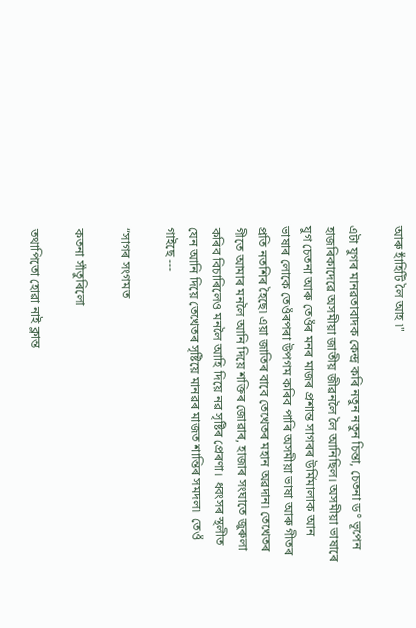আৰু হাঁহিটি লৈ আহ ৷"

এটা যুগৰ মানৱতাবাদক কেন্দ্ৰ কৰি নতুন নতুন চিন্তা, চেতনা ড° ভূপেন হাজৰিকাদেৱে অসমীয়া জাতীয় জীৱনলৈ লৈ আনিছিল। অসমীয়া ভাষাৰে যুগ চেতনা আৰু তেওঁৰ মনৰ মাজৰ প্ৰশান্ত সাগৰৰ উৰ্মিমালাক আন ভাষাৰ লোকে তেওঁৰপৰা উপগম কৰিব পাৰি অসমীয়া ভাষা আৰু গীতৰ প্ৰতি নতশিৰ হৈছে৷ এয়া জাতিৰ বাবে তেখেতৰ মহান অৱদান৷ তেখেতৰ গীতে আমাৰ মনলৈ আনি দিয়ে শক্তিৰ জোৱাৰ, হাজাৰ সংঘাতে জুৰুলা কৰিব বিচাৰিলেও মনলৈ আহি দিয়ে নৱ সৃষ্টিৰ প্ৰেৰণা।  ধ্বংসৰ স্থলীত যেন আনি দিয়ে তেখেতৰ সৃষ্টিয়ে মানৱৰ মাজত শান্তিৰ সমদল৷  তেওঁ গাইছে ---

“সাগৰ সংগমত

কতনা সাঁতুৰিলো

তথাপিতো হোৱা নাই ক্লান্ত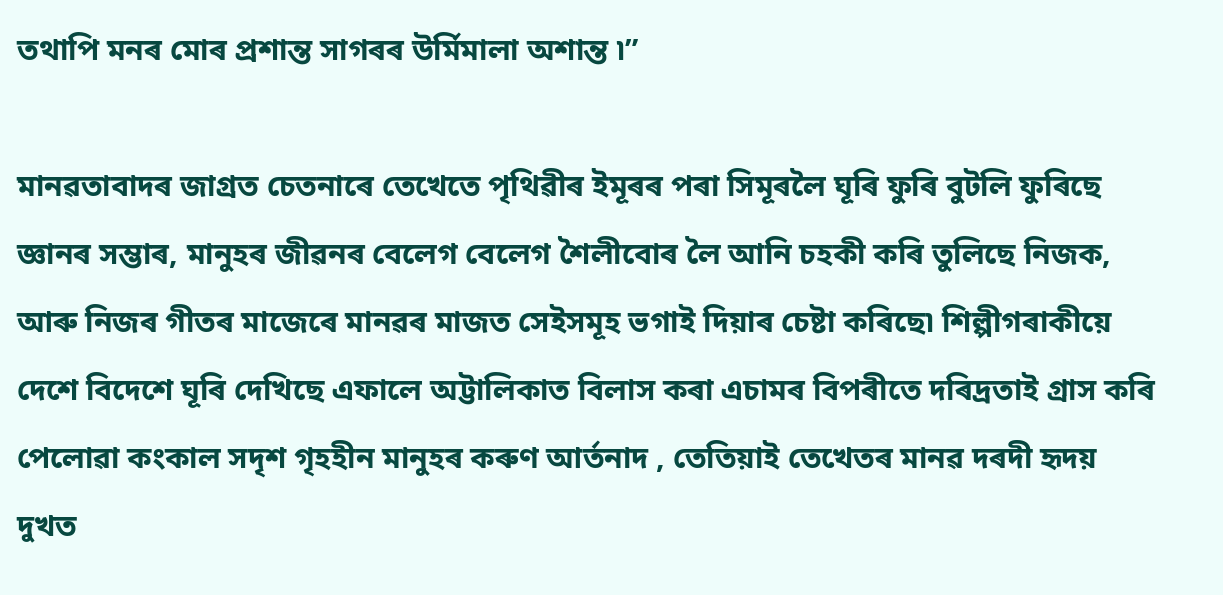তথাপি মনৰ মোৰ প্ৰশান্ত সাগৰৰ উৰ্মিমালা অশান্ত ৷”

মানৱতাবাদৰ জাগ্ৰত চেতনাৰে তেখেতে পৃথিৱীৰ ইমূৰৰ পৰা সিমূৰলৈ ঘূৰি ফুৰি বুটলি ফুৰিছে জ্ঞানৰ সম্ভাৰ, মানুহৰ জীৱনৰ বেলেগ বেলেগ শৈলীবোৰ লৈ আনি চহকী কৰি তুলিছে নিজক, আৰু নিজৰ গীতৰ মাজেৰে মানৱৰ মাজত সেইসমূহ ভগাই দিয়াৰ চেষ্টা কৰিছে৷ শিল্পীগৰাকীয়ে দেশে বিদেশে ঘূৰি দেখিছে এফালে অট্টালিকাত বিলাস কৰা এচামৰ বিপৰীতে দৰিদ্ৰতাই গ্ৰাস কৰি পেলোৱা কংকাল সদৃশ গৃহহীন মানুহৰ কৰুণ আৰ্তনাদ , তেতিয়াই তেখেতৰ মানৱ দৰদী হৃদয় দুখত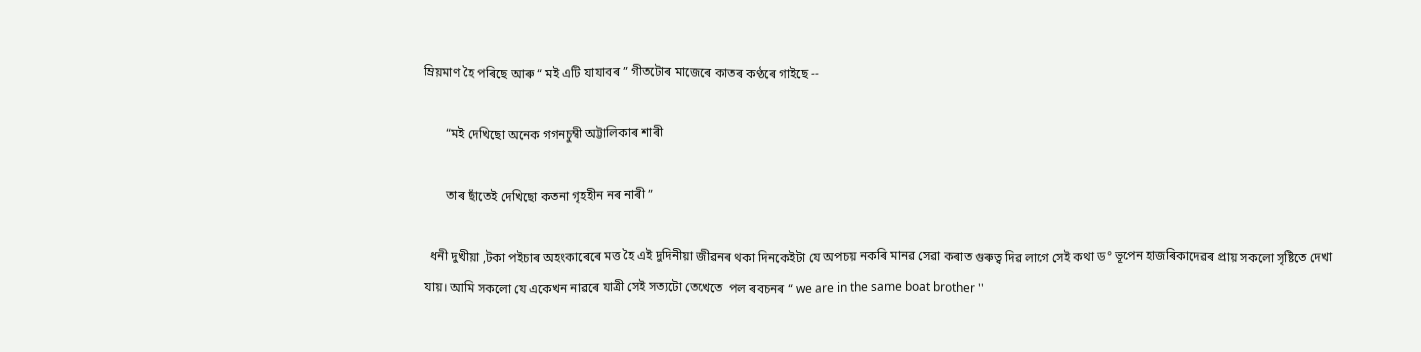ম্ৰিয়মাণ হৈ পৰিছে আৰু “ মই এটি যাযাবৰ ” গীতটোৰ মাজেৰে কাতৰ কণ্ঠৰে গাইছে --

       “মই দেখিছো অনেক গগনচুম্বী অট্টালিকাৰ শাৰী

       তাৰ ছাঁতেই দেখিছো কতনা গৃহহীন নৰ নাৰী ”

  ধনী দুখীয়া ,টকা পইচাৰ অহংকাৰেৰে মত্ত হৈ এই দুদিনীয়া জীৱনৰ থকা দিনকেইটা যে অপচয় নকৰি মানৱ সেৱা কৰাত গুৰুত্ব দিৱ লাগে সেই কথা ড° ভূপেন হাজৰিকাদেৱৰ প্ৰায় সকলো সৃষ্টিতে দেখা যায়। আমি সকলো যে একেখন নাৱৰে যাত্ৰী সেই সত্যটো তেখেতে  পল ৰবচনৰ “ we are in the same boat brother ''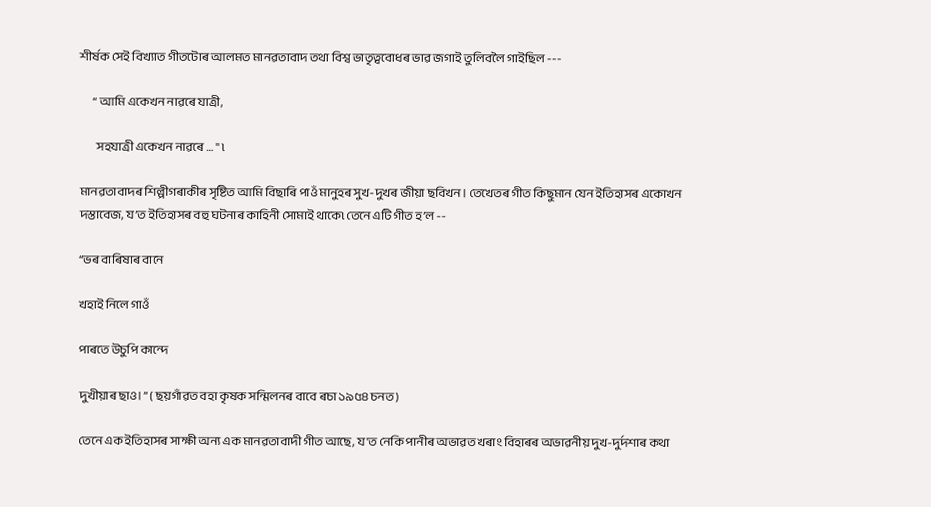শীৰ্ষক সেই বিখ্যাত গীতটোৰ আলমত মানৱতাবাদ তথা বিশ্ব ভাতৃত্ববোধৰ ভাৱ জগাই তুলিবলৈ গাইছিল ---

      “ আমি একেখন নাৱৰে যাত্ৰী,

        সহযাত্ৰী একেখন নাৱৰে … " ৷

মানৱতাবাদৰ শিল্পীগৰাকীৰ সৃষ্টিত আমি বিছাৰি পাওঁ মানুহৰ সুখ-দুখৰ জীয়া ছবিখন। তেখেতৰ গীত কিছুমান যেন ইতিহাসৰ একোখন দস্তাবেজ, য’ত ইতিহাসৰ বহু ঘটনাৰ কাহিনী সোমাই থাকে৷ তেনে এটি গীত হ’ল --

“ভৰ বাৰিষাৰ বানে

খহাই নিলে গাওঁ

পাৰতে উচুপি কান্দে

দুখীয়াৰ ছাও। ” ( ছয়গাঁৱত বহা কৃষক সন্মিলনৰ বাবে ৰচা ১৯৫৪ চনত )

তেনে এক ইতিহাসৰ সাক্ষী অন্য এক মানৱতাবাদী গীত আছে, য'ত নেকি পানীৰ অভাৱত খৰাং বিহাৰৰ অভাৱনীয় দুখ-দুৰ্দশাৰ কথা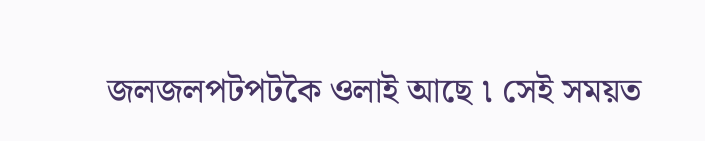জলজলপটপটকৈ ওলাই আছে ৷ সেই সময়ত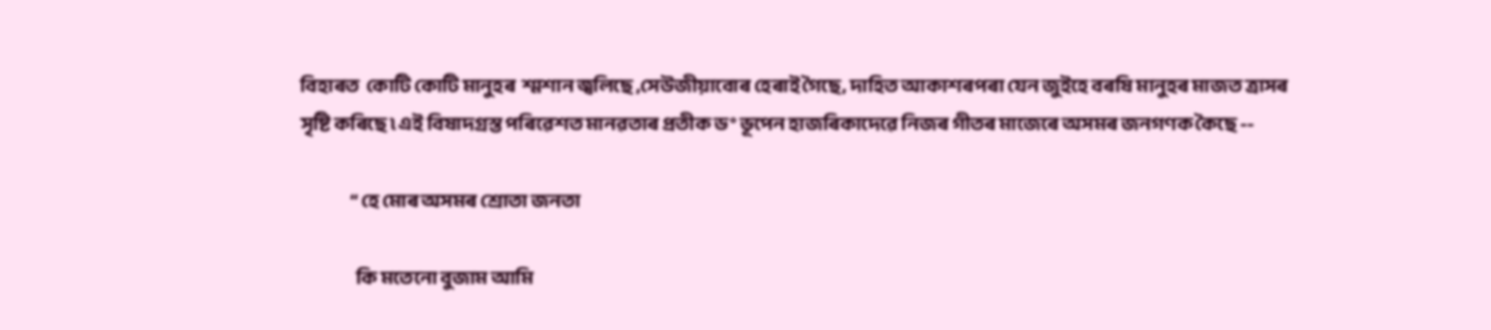বিহাৰত  কোটি কোটি মানুহৰ  শ্মশান জ্বলিছে ,সেউজীয়াবোৰ হেৰাই গৈছে, দাহিত আকাশৰপৰা যেন জুইহে বৰষি মানুহৰ মাজত ত্ৰাসৰ সৃষ্টি কৰিছে ৷ এই বিষাদগ্ৰস্ত পৰিৱেশত মানৱতাৰ প্ৰতীক ড° ভূপেন হাজৰিকাদেৱে নিজৰ গীতৰ মাজেৰে অসমৰ জনগণক কৈছে --

                “ হে মোৰ অসমৰ শ্ৰোতা জনতা

                  কি মতেনো বুজাম আমি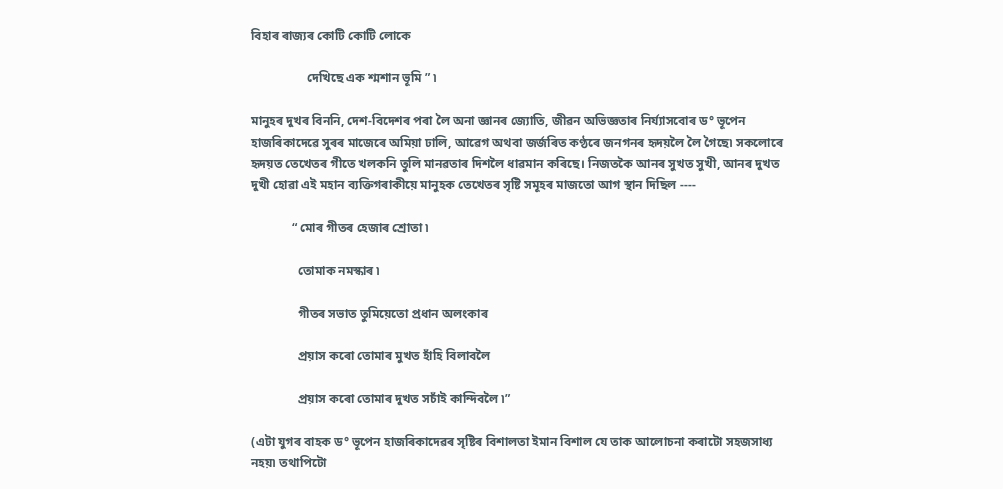বিহাৰ ৰাজ্যৰ কোটি কোটি লোকে

                  দেখিছে এক শ্মশান ভূমি ” ৷

মানুহৰ দুখৰ বিননি, দেশ-বিদেশৰ পৰা লৈ অনা জ্ঞানৰ জ্যোতি, জীৱন অভিজ্ঞতাৰ নিৰ্য্যাসবোৰ ড° ভূপেন হাজৰিকাদেৱে সুৰৰ মাজেৰে অমিয়া ঢালি, আৱেগ অথবা জৰ্জৰিত কণ্ঠৰে জনগনৰ হৃদয়লৈ লৈ গৈছে৷ সকলোৰে হৃদয়ত তেখেতৰ গীতে খলকনি তুলি মানৱতাৰ দিশলৈ ধাৱমান কৰিছে। নিজতকৈ আনৰ সুখত সুখী, আনৰ দুখত দুখী হোৱা এই মহান ব্যক্তিগৰাকীয়ে মানুহক তেখেতৰ সৃষ্টি সমূহৰ মাজতো আগ স্থান দিছিল ----

             “ মোৰ গীতৰ হেজাৰ শ্ৰোতা ৷

               তোমাক নমস্কাৰ ৷

               গীতৰ সভাত তুমিয়েতো প্ৰধান অলংকাৰ

               প্ৰয়াস কৰো তোমাৰ মুখত হাঁহি বিলাবলৈ

               প্ৰয়াস কৰো তোমাৰ দুখত সচাঁই কান্দিবলৈ ৷”

(এটা যুগৰ বাহক ড° ভূপেন হাজৰিকাদেৱৰ সৃষ্টিৰ বিশালতা ইমান বিশাল যে তাক আলোচনা কৰাটো সহজসাধ্য নহয়৷ তথাপিটো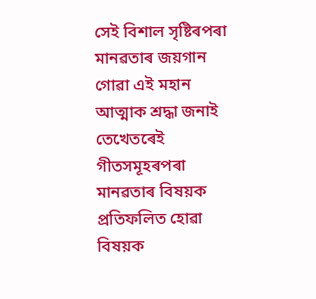সেই বিশাল সৃষ্টিৰপৰা মানৱতাৰ জয়গান গোৱা এই মহান আত্মাক শ্ৰদ্ধা জনাই তেখেতৰেই গীতসমূহৰপৰা মানৱতাৰ বিষয়ক প্ৰতিফলিত হোৱা বিষয়ক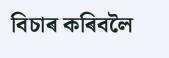বিচাৰ কৰিবলৈ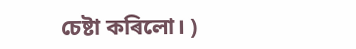চেষ্টা কৰিলো। )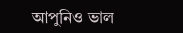আপুনিও ভাল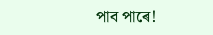পাব পাৰে!